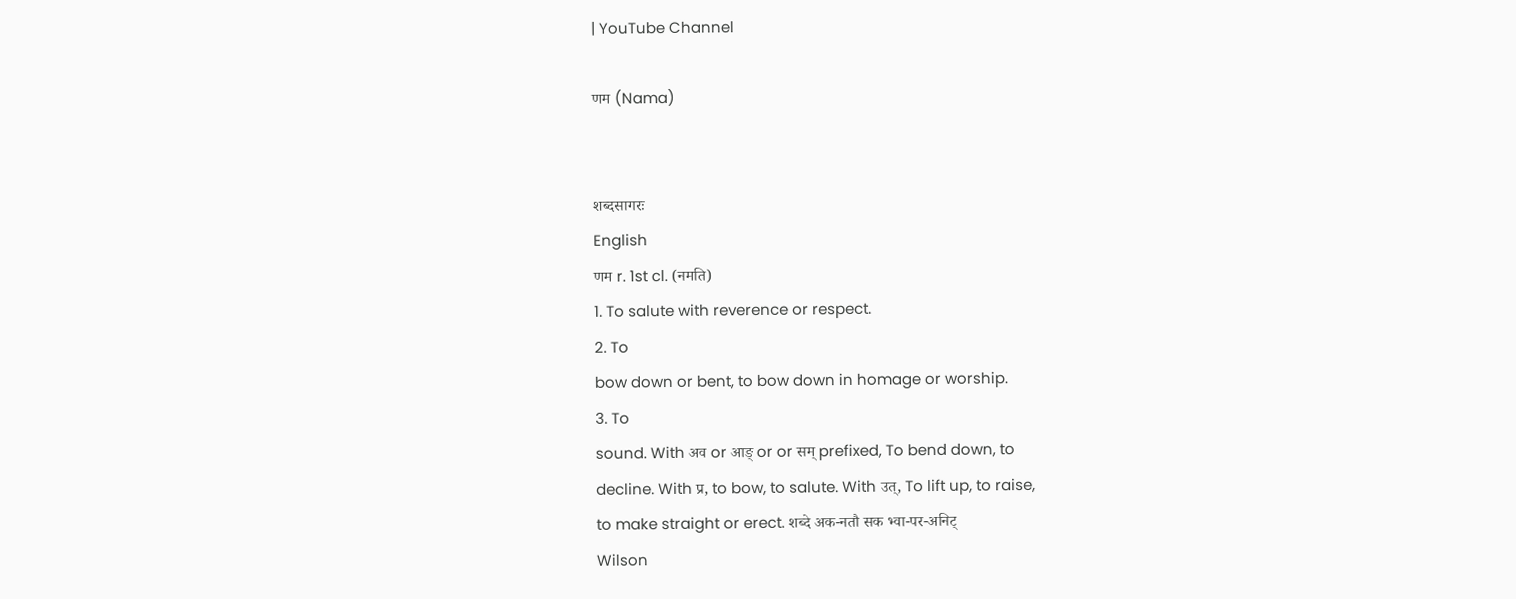| YouTube Channel

णम (Nama)


शब्दसागरः
English
णम r. 1st cl. (नमति)
1. To salute with reverence or respect.
2. To
bow down or bent, to bow down in homage or worship.
3. To
sound. With अव or आङ् or or सम् prefixed, To bend down, to
decline. With प्र, to bow, to salute. With उत्, To lift up, to raise,
to make straight or erect. शब्दे अक-नतौ सक भ्वा-पर-अनिट्
Wilson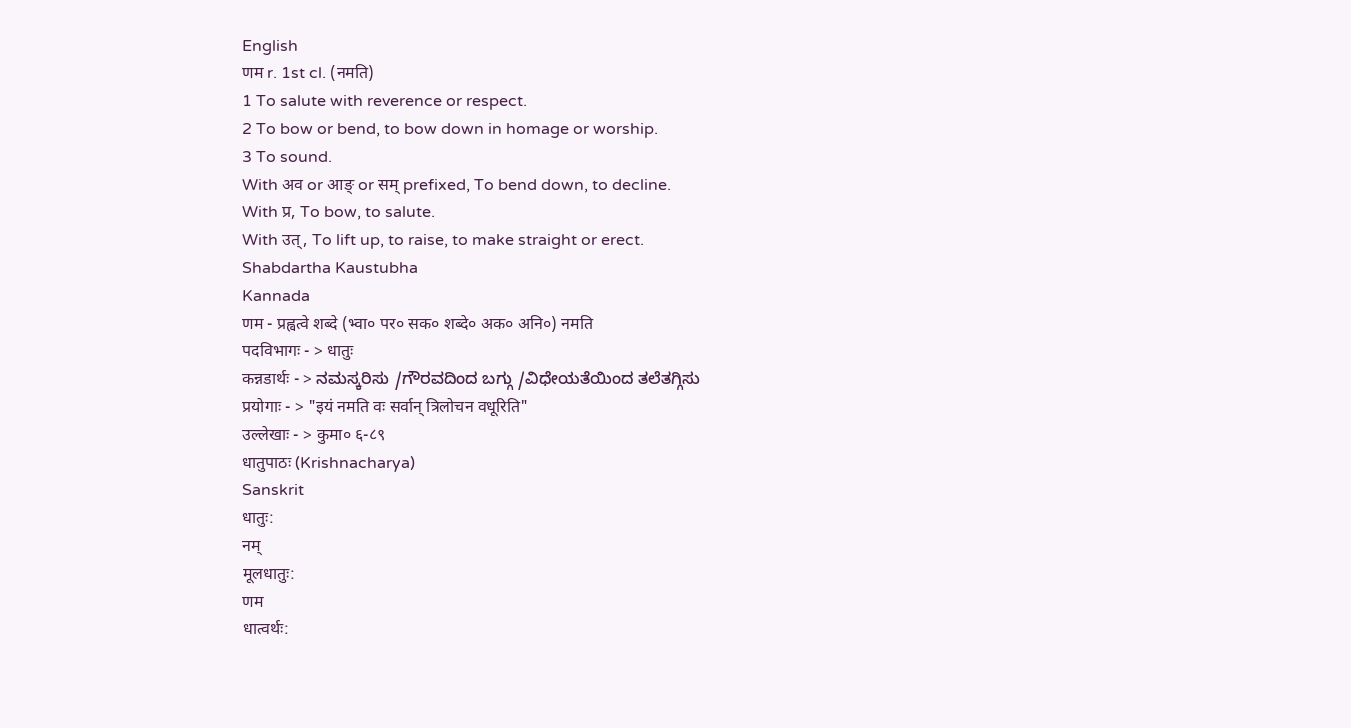English
णम r. 1st cl. (नमति)
1 To salute with reverence or respect.
2 To bow or bend, to bow down in homage or worship.
3 To sound.
With अव or आङ् or सम् prefixed, To bend down, to decline.
With प्र, To bow, to salute.
With उत्, To lift up, to raise, to make straight or erect.
Shabdartha Kaustubha
Kannada
णम - प्रह्वत्वे शब्दे (भ्वा० पर० सक० शब्दे० अक० अनि०) नमति
पदविभागः - > धातुः
कन्नडार्थः - > ನಮಸ್ಕರಿಸು /ಗೌರವದಿಂದ ಬಗ್ಗು /ವಿಧೇಯತೆಯಿಂದ ತಲೆತಗ್ಗಿಸು
प्रयोगाः - > "इयं नमति वः सर्वान् त्रिलोचन वधूरिति"
उल्लेखाः - > कुमा० ६-८९
धातुपाठः (Krishnacharya)
Sanskrit
धातुः:
नम्
मूलधातुः:
णम
धात्वर्थः: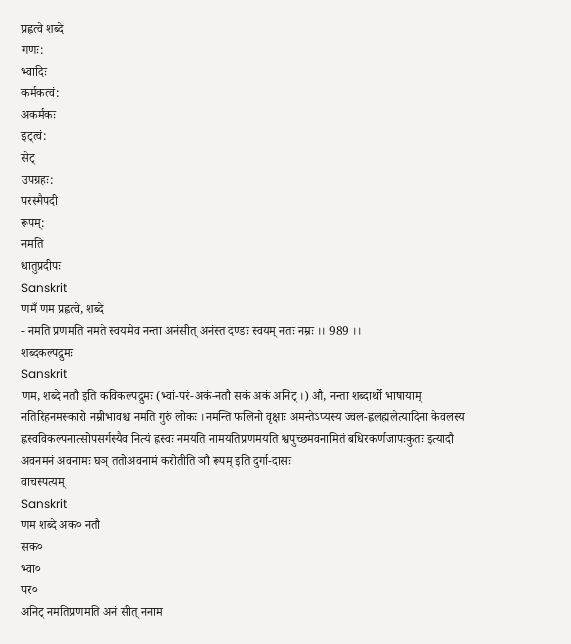प्रह्वत्वे शब्दे
गणः:
भ्वादिः
कर्मकत्वं:
अकर्मकः
इट्त्वं:
सेट्
उपग्रहः:
परस्मैपदी
रूपम्:
नमति
धातुप्रदीपः
Sanskrit
णमँ णम प्रह्वत्वे, शब्दे
- नमति प्रणमति नमते स्वयमेव नन्ता अनंसीत् अनंस्त दण्डः स्वयम् नतः नम्रः ।। 989 ।।
शब्दकल्पद्रुमः
Sanskrit
णम, शब्दे नतौ इति कविकल्पद्रुमः (भ्वां-परं-अकं-नतौ सकं अकं अनिट् ।) औ, नन्ता शब्दार्थो भाषायाम् नतिरिहनमस्कारो नम्रीभावश्च नमति गुरुं लोकः ।नमन्ति फलिनो वृक्षाः अमन्तेऽप्यस्य ज्वल-ह्वलह्मलेत्यादिना केवलस्य ह्नस्वविकल्पनात्सोपसर्गस्यैव नित्यं ह्नस्वः नमयति नामयतिप्रणमयति श्वपुच्छमवनामितं बधिरकर्णजापःकुतः इत्यादौ अवनमनं अवनामः घञ् ततोअवनामं करोतीति ञौ रूपम् इति दुर्गा-दासः
वाचस्पत्यम्
Sanskrit
णम शब्दे अक० नतौ
सक०
भ्वा०
पर०
अनिट् नमतिप्रणमति अनं सीत् ननाम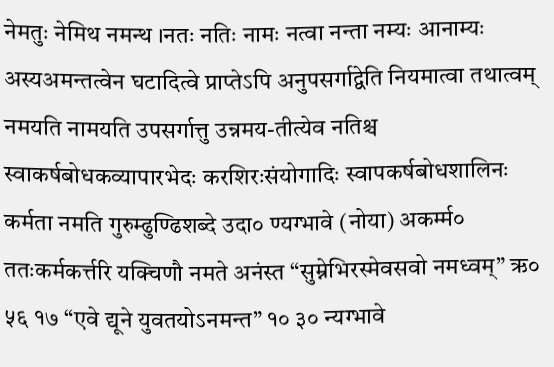नेमतुः नेमिथ नमन्थ ।नतः नतिः नामः नत्वा नन्ता नम्यः आनाम्यः अस्यअमन्तत्वेन घटादित्वे प्राप्तेऽपि अनुपसर्गाद्वेति नियमात्वा तथात्वम् नमयति नामयति उपसर्गात्तु उन्नमय-तीत्येव नतिश्च स्वाकर्षबोधकव्यापारभेदः करशिरःसंयोगादिः स्वापकर्षबोधशालिनः कर्मता नमति गुरुम्ढुण्ढिशब्दे उदा० ण्यग्भावे (नोया) अकर्म्म० ततःकर्मकर्त्तरि यक्चिणौ नमते अनंस्त “सुम्नेभिरस्मेवसवो नमध्वम्” ऋ० ५६ १७ “एवे द्यूने युवतयोऽनमन्त” १० ३० न्यग्भावे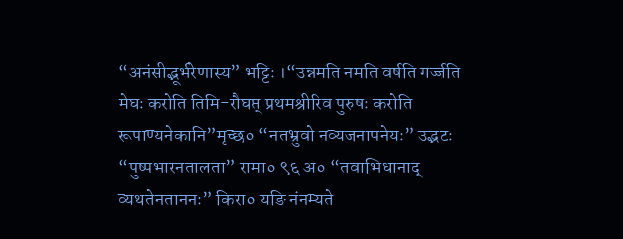“अनंसीद्भूर्भरेणास्य” भट्टिः ।“उन्नमति नमति वर्षति गर्ज्जति मेघः करोति तिमि-रौघप्त् प्रथमश्रीरिव पुरुषः करोति रूपाण्यनेकानि”मृच्छ० “नतभ्रुवो नव्यजनापनेयः” उद्भटः “पुष्पभारनतालता” रामा० ९६ अ० “तवाभिधानाद् व्यथतेनताननः” किरा० यङि नंनम्यते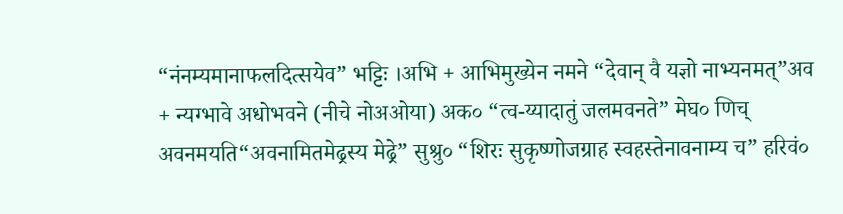“नंनम्यमानाफलदित्सयेव” भट्टिः ।अभि + आभिमुख्येन नमने “देवान् वै यज्ञो नाभ्यनमत्”अव + न्यग्भावे अधोभवने (नीचे नोअओया) अक० “त्व-य्यादातुं जलमवनते” मेघ० णिच् अवनमयति“अवनामितमेढ्रस्य मेढ्रे” सुश्रु० “शिरः सुकृष्णोजग्राह स्वहस्तेनावनाम्य च” हरिवं०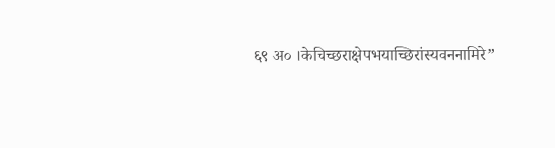६९ अ० ।केचिच्छराक्षेपभयाच्छिरांस्यवननामिरे”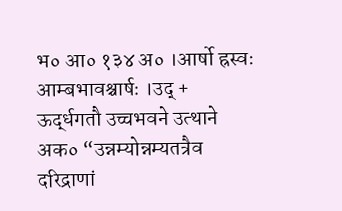भ० आ० १३४ अ० ।आर्षो ह्रस्वः आम्बभावश्चार्षः ।उद् + ऊर्द्धगतौ उच्चभवने उत्थाने अक० “उन्नम्योन्नम्यतत्रैव दरिद्राणां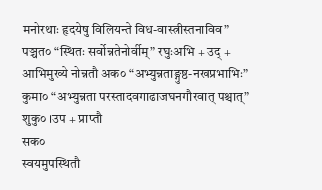मनोरथाः हृदयेषु विलियन्ते विध-वास्त्रीस्तनाविव” पञ्चत० “स्थितः सर्वोन्नतेनोर्वीम्” रघुःअभि + उद् + आभिमुख्ये नोन्नतौ अक० “अभ्युन्नताङ्गुष्ठ-नखप्रभाभिः” कुमा० “अभ्युन्नता परस्तादवगाढाजघनगौरवात् पश्चात्” शुकु० ।उप + प्राप्तौ
सक०
स्वयमुपस्थितौ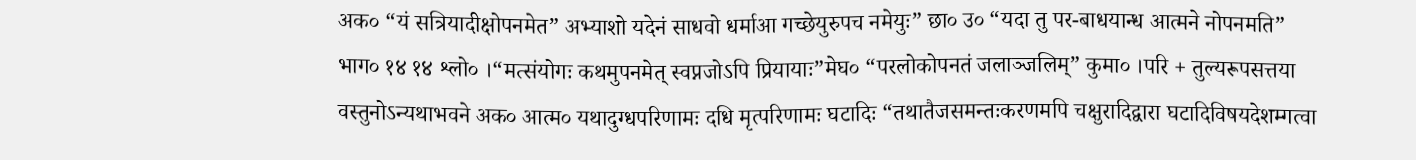अक० “यं सत्रियादीक्षोपनमेत” अभ्याशो यदेनं साधवो धर्माआ गच्छेयुरुपच नमेयुः” छा० उ० “यदा तु पर-बाधयान्ध आत्मने नोपनमति” भाग० १४ १४ श्लो० ।“मत्संयोगः कथमुपनमेत् स्वप्नजोऽपि प्रियायाः”मेघ० “परलोकोपनतं जलाञ्जलिम्” कुमा० ।परि + तुल्यरूपसत्तया वस्तुनोऽन्यथाभवने अक० आत्म० यथादुग्धपरिणामः दधि मृत्परिणामः घटादिः “तथातैजसमन्तःकरणमपि चक्षुरादिद्वारा घटादिविषयदेशम्गत्वा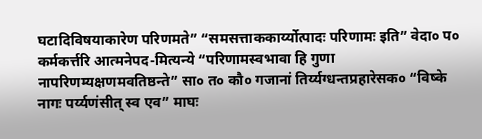घटादिविषयाकारेण परिणमते” “समसत्ताककार्य्योत्पादः परिणामः इति” वेदा० प० कर्मकर्त्तरि आत्मनेपद-मित्यन्ये “परिणामस्वभावा हि गुणा नापरिणम्यक्षणमवतिष्ठन्ते” सा० त० कौ० गजानां तिर्य्यग्धन्तप्रहारेसक० “विष्के नागः पर्य्यणंसीत् स्व एव” माघः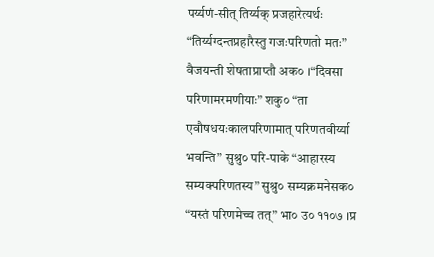पर्य्यणं-सीत् तिर्य्यक् प्रजहारेत्यर्थः “तिर्य्यग्दन्तप्रहारैस्तु गजःपरिणतो मतः” वैजयन्ती शेषताप्राप्तौ अक० ।“दिवसा परिणामरमणीयाः” शकु० “ता एवौषधयःकालपरिणामात् परिणतवीर्य्या भवन्ति” सुश्रु० परि-पाके “आहारस्य सम्यक्परिणतस्य” सुश्रु० सम्यक्नमनेसक० “यस्तं परिणमेच्च तत्” भा० उ० ११०७ ।प्र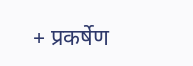+ प्रकर्षेण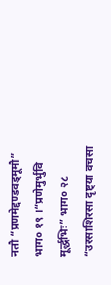नतौ “प्रणमेद्दण्डवड्मूमौ” भाग० १९ ।“प्रणेमुर्भुवि मूर्द्धभिः” भाग० २८ “उरसाशिरसा दृष्ट्या वचसा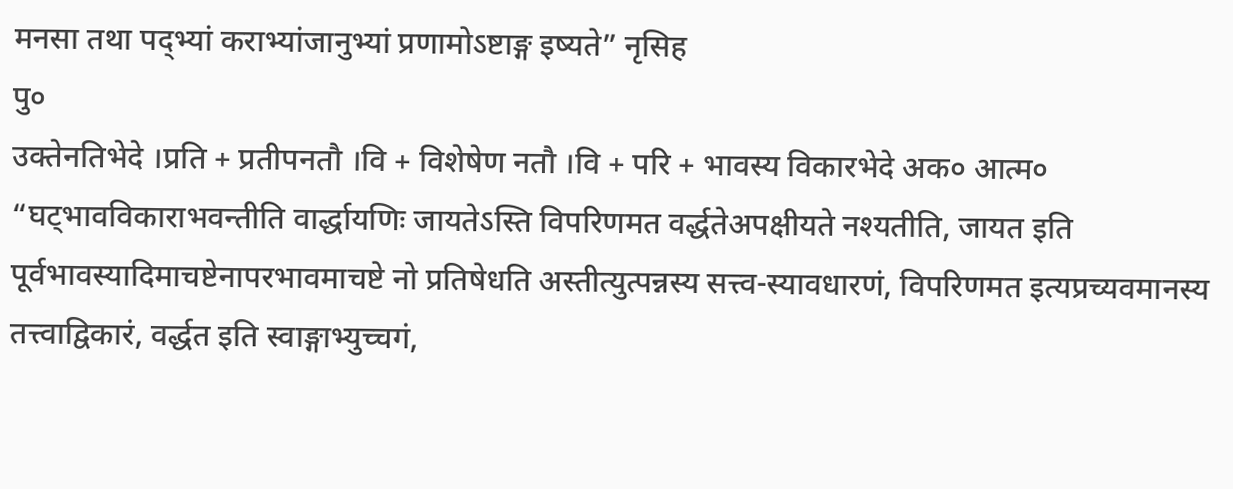मनसा तथा पद्भ्यां कराभ्यांजानुभ्यां प्रणामोऽष्टाङ्ग इष्यते” नृसिह
पु०
उक्तेनतिभेदे ।प्रति + प्रतीपनतौ ।वि + विशेषेण नतौ ।वि + परि + भावस्य विकारभेदे अक० आत्म० “घट्भावविकाराभवन्तीति वार्द्धायणिः जायतेऽस्ति विपरिणमत वर्द्धतेअपक्षीयते नश्यतीति, जायत इति पूर्वभावस्यादिमाचष्टेनापरभावमाचष्टे नो प्रतिषेधति अस्तीत्युत्पन्नस्य सत्त्व-स्यावधारणं, विपरिणमत इत्यप्रच्यवमानस्य तत्त्वाद्विकारं, वर्द्धत इति स्वाङ्गाभ्युच्चगं,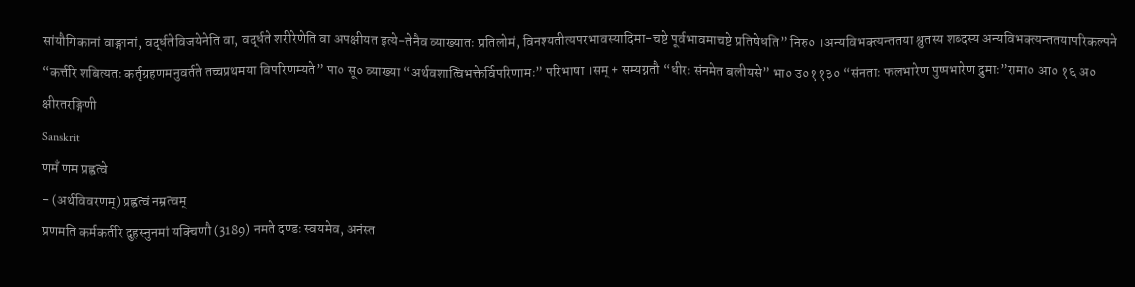सांयौगिकानां वाङ्गानां, वर्द्धतेविजयेनेति वा, वर्द्धते शरीरेणेति वा अपक्षीयत इत्ये-तेनैव व्याख्यातः प्रतिलोमं, विनश्यतीत्यपरभावस्यादिमा-चष्टे पूर्वभावमाचष्टे प्रतिषेधति” निरु० ।अन्यविभक्त्यन्ततया श्रुतस्य शब्दस्य अन्यविभक्त्यन्ततयापरिकल्पने “कर्त्तरि शबित्यतः कर्तृग्रहणमनुवर्तते तच्चप्रथमया विपरिणम्यते” पा० सू० व्याख्या “अर्थवशात्विभक्तेर्विपरिणामः” परिभाषा ।सम् + सम्यग्नतौ “धीरः संनमेत बलीयसे” भा० उ०११३० “संनताः फलभारेण पुष्पभारेण द्रुमाः”रामा० आ० १६ अ०
क्षीरतरङ्गिणी
Sanskrit
णमँ णम प्रह्वत्वे
- (अर्थविवरणम्) प्रह्वत्वं नम्रत्वम्
प्रणमति कर्मकर्तरि दुहस्नुनमां यक्चिणौ (3189) नमते दण्डः स्वयमेव, अनंस्त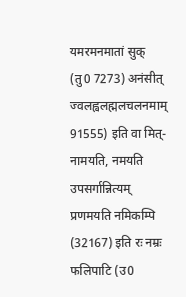यमरमनमातां सुक् (तु0 7273) अनंसीत् ज्वलह्वलह्मलचलनमाम् 91555) इति वा मित्-नामयति, नमयति उपसर्गान्नित्यम् प्रणमयति नमिकम्पि (32167) इति रः नम्रः फलिपाटि (उ0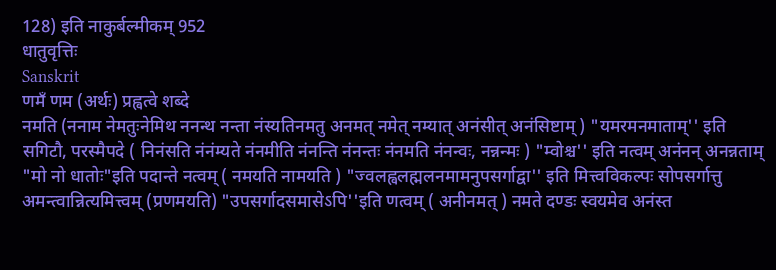128) इति नाकुर्बल्मीकम् 952
धातुवृत्तिः
Sanskrit
णमँ णम (अर्थः) प्रह्वत्वे शब्दे
नमति (ननाम नेमतुःनेमिथ ननन्थ नन्ता नंस्यतिनमतु अनमत् नमेत् नम्यात् अनंसीत् अनंसिष्टाम् ) "यमरमनमाताम्'' इति सगिटौ, परस्मैपदे ( निनंसति नंनंम्यते नंनमीति नंनन्ति नंनन्तः नंनमति नंनन्वः, नन्नन्मः ) "म्वोश्च'' इति नत्वम् अनंनन् अनन्नताम् "मो नो धातोः"इति पदान्ते नत्वम् ( नमयति नामयति ) "ज्वलह्वलह्मलनमामनुपसर्गाद्वा'' इति मित्त्वविकल्पः सोपसर्गात्तु अमन्त्वान्नित्यमित्त्वम् (प्रणमयति) "उपसर्गादसमासेऽपि''इति णत्वम् ( अनीनमत् ) नमते दण्डः स्वयमेव अनंस्त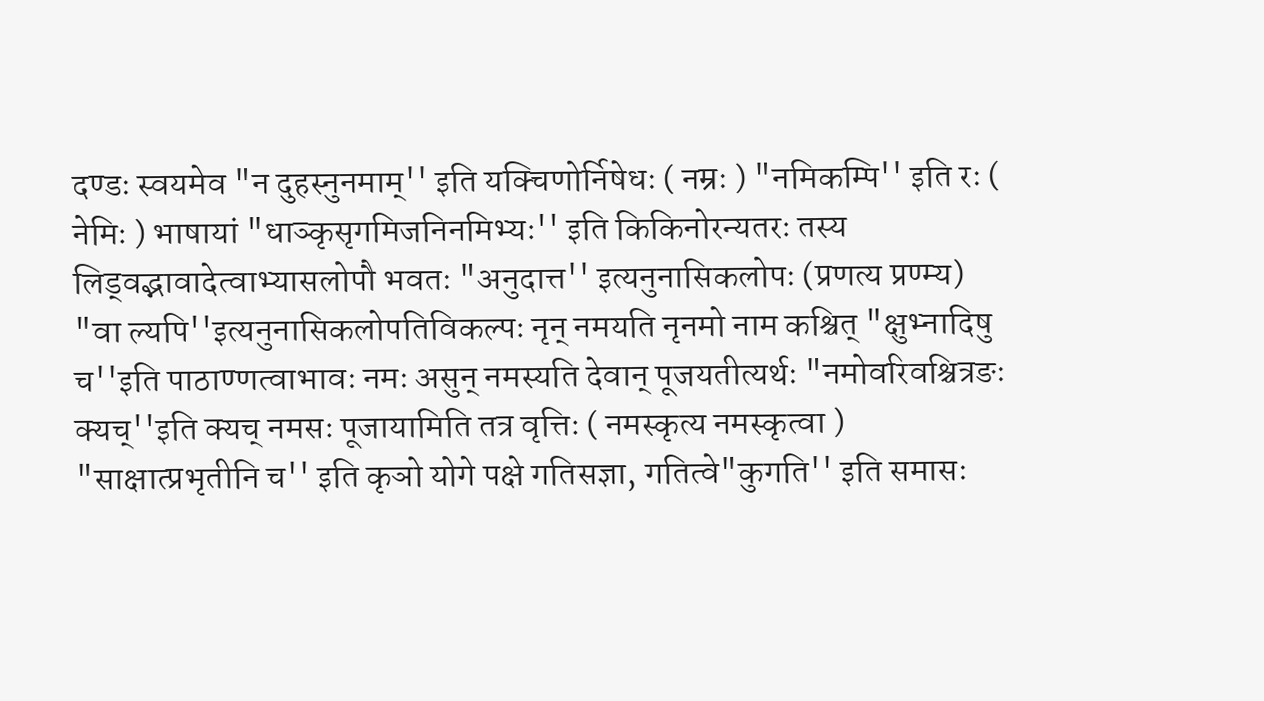दण्डः स्वयमेव "न दुहस्नुनमाम्'' इति यक्चिणोर्निषेधः ( नम्रः ) "नमिकम्पि'' इति रः ( नेमिः ) भाषायां "धाञ्कृसृगमिजनिनमिभ्यः'' इति किकिनोरन्यतरः तस्य लिड्वद्भावादेत्वाभ्यासलोपौ भवतः "अनुदात्त'' इत्यनुनासिकलोपः (प्रणत्य प्रण्म्य) "वा ल्यपि''इत्यनुनासिकलोपतिविकल्पः नृन् नमयति नृनमो नाम कश्चित् "क्षुभ्नादिषु च''इति पाठाण्णत्वाभावः नमः असुन् नमस्यति देवान् पूजयतीत्यर्थः "नमोवरिवश्चित्रङः क्यच्''इति क्यच् नमसः पूजायामिति तत्र वृत्तिः ( नमस्कृत्य नमस्कृत्वा ) "साक्षात्प्रभृतीनि च'' इति कृञो योगे पक्षे गतिसज्ञा, गतित्वे"कुगति'' इति समासः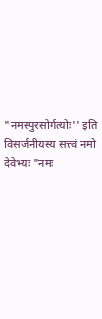"नमस्पुरसोर्गत्योः'' इति विसर्जनीयस्य सत्त्वं नमो देवेभ्यः "नमः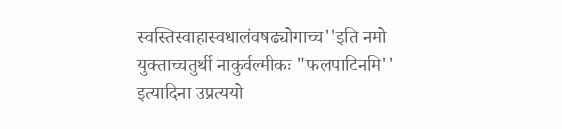स्वस्तिस्वाहास्वधालंवषढ्योगाच्च''इति नमो युक्ताच्चतुर्थी नाकुर्वल्मीकः "फलपाटिनमि'' इत्यादिना उप्रत्ययो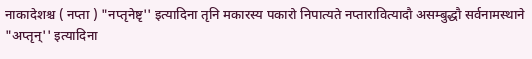नाकादेशश्च ( नप्ता ) "नप्तृनेष्टृ'' इत्यादिना तृनि मकारस्य पकारो निपात्यते नप्तारावित्यादौ असम्बुद्धौ सर्वनामस्थाने "अप्तृन्'' इत्यादिना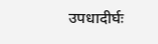उपधादीर्घः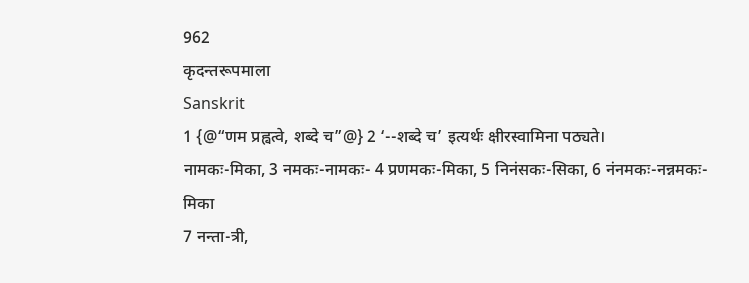962
कृदन्तरूपमाला
Sanskrit
1 {@“णम प्रह्वत्वे, शब्दे च”@} 2 ‘--शब्दे च’ इत्यर्थः क्षीरस्वामिना पठ्यते।
नामकः-मिका, 3 नमकः-नामकः- 4 प्रणमकः-मिका, 5 निनंसकः-सिका, 6 नंनमकः-नन्नमकः-मिका
7 नन्ता-त्री,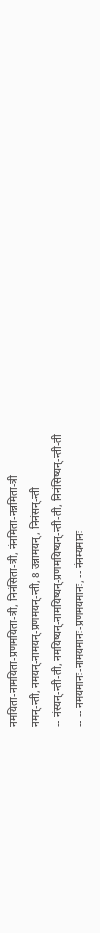नमयिता-नामयिता-प्रणमयिता-त्री, निनंसिता-त्री, नंनमिता-नन्नमिता-त्री
नमन्-न्ती, नमयन्-नामयन्-प्रणमयन्-न्ती, 8 उन्नामयन्, निनंसन्-न्ती
-- नंस्यन्-न्ती-ती, नमयिष्यन्-नामयिष्यन्-प्रणमयिष्यन्-न्ती-ती, निनंसिष्यन्-न्ती-ती
-- -- नमयमानः-नामयमानः-प्रणमयमानः, -- नंनम्यमानः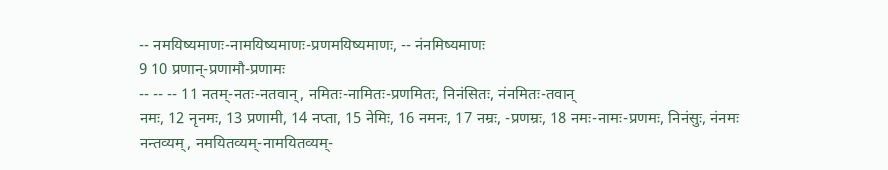-- नमयिष्यमाणः-नामयिष्यमाणः-प्रणमयिष्यमाणः, -- नंनमिष्यमाणः
9 10 प्रणान्-प्रणामौ-प्रणामः
-- -- -- 11 नतम्-नतः-नतवान्, नमितः-नामितः-प्रणमितः, निनंसितः, नंनमितः-तवान्
नमः, 12 नृनमः, 13 प्रणामी, 14 नप्ता, 15 नेमिः, 16 नमनः, 17 नम्रः, -प्रणम्रः, 18 नमः-नामः-प्रणमः, निनंसुः, नंनमः
नन्तव्यम्, नमयितव्यम्-नामयितव्यम्-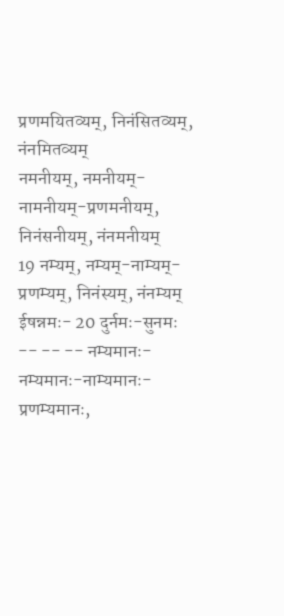प्रणमयितव्यम्, निनंसितव्यम्, नंनमितव्यम्
नमनीयम्, नमनीयम्-नामनीयम्-प्रणमनीयम्, निनंसनीयम्, नंनमनीयम्
19 नम्यम्, नम्यम्-नाम्यम्-प्रणम्यम्, निनंस्यम्, नंनम्यम्
ईषन्नमः- 20 दुर्नमः-सुनमः
-- -- -- नम्यमानः-नम्यमानः-नाम्यमानः-प्रणम्यमानः,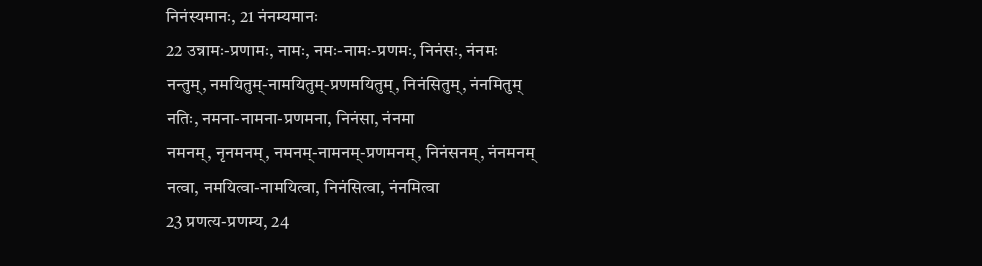निनंस्यमानः, 21 नंनम्यमानः
22 उन्नामः-प्रणामः, नामः, नमः-नामः-प्रणमः, निनंसः, नंनमः
नन्तुम्, नमयितुम्-नामयितुम्-प्रणमयितुम्, निनंसितुम्, नंनमितुम्
नतिः, नमना-नामना-प्रणमना, निनंसा, नंनमा
नमनम्, नृनमनम्, नमनम्-नामनम्-प्रणमनम्, निनंसनम्, नंनमनम्
नत्वा, नमयित्वा-नामयित्वा, निनंसित्वा, नंनमित्वा
23 प्रणत्य-प्रणम्य, 24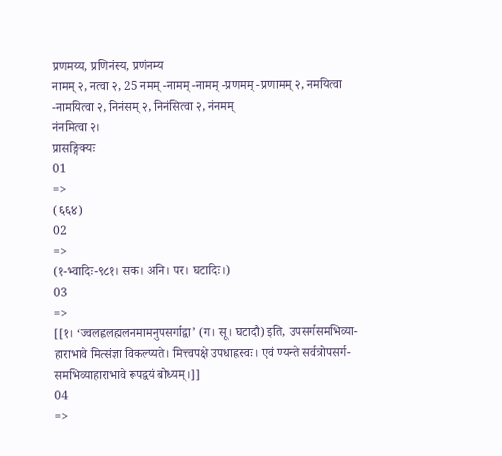प्रणमय्य, प्रणिनंस्य, प्रणंनम्य
नामम् २, नत्वा २, 25 नमम् -नामम् -नामम् -प्रणमम् -प्रणामम् २, नमयित्वा -नामयित्वा २, निनंसम् २, निनंसित्वा २, नंनमम्
नंनमित्वा २।
प्रासङ्गिक्यः
01
=>
(६६४)
02
=>
(१-भ्वादिः-९८१। सक। अनि। पर। घटादिः।)
03
=>
[[१। ‘ज्वलह्वलह्मलनमामनुपसर्गाद्वा’ (ग। सू। घटादौ) इति, उपसर्गसमभिव्या- हाराभावे मित्संज्ञा विकल्प्यते। मित्त्वपक्षे उपधाह्रस्वः। एवं ण्यन्ते सर्वत्रोपसर्ग- समभिव्याहाराभावे रूपद्वयं बोध्यम्।]]
04
=>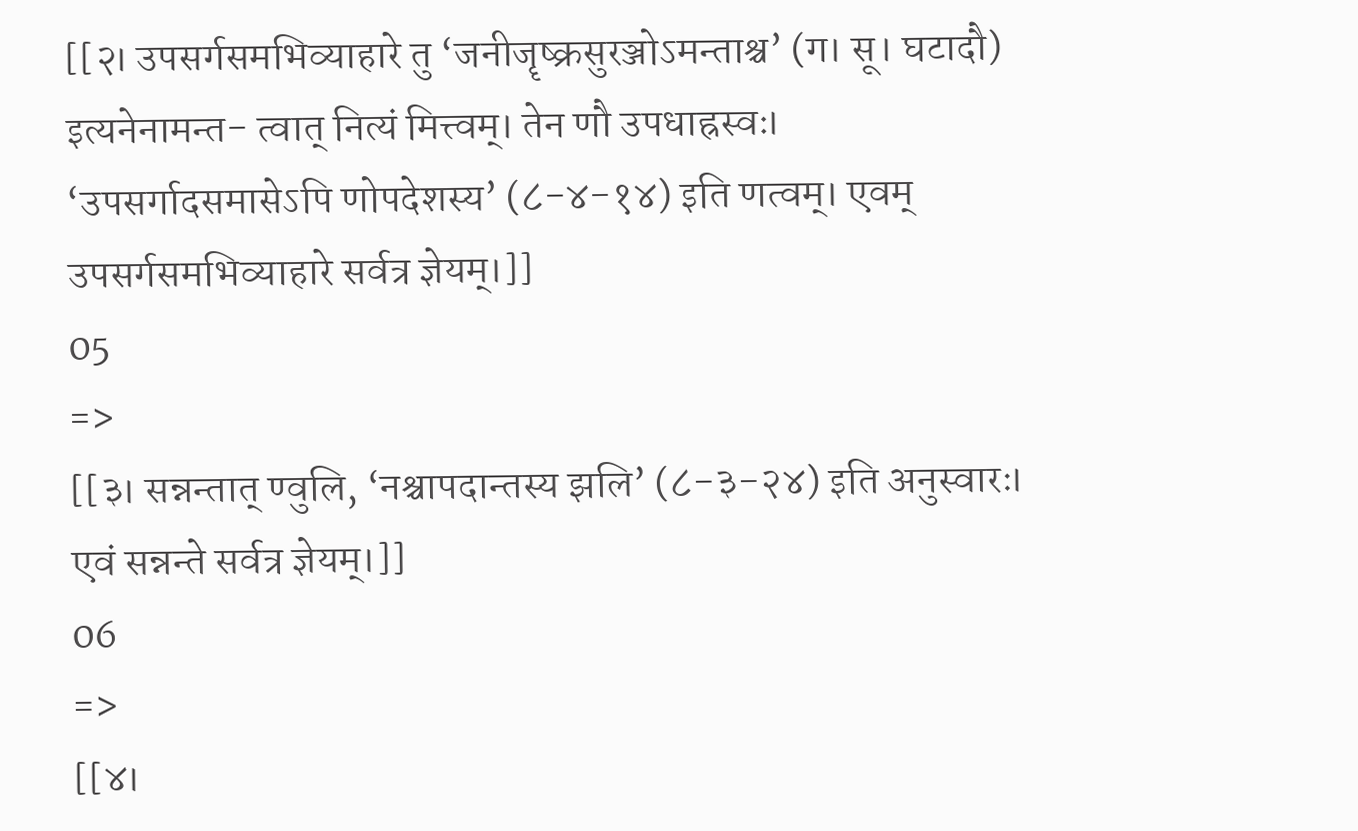[[२। उपसर्गसमभिव्याहारे तु ‘जनीजॄष्क्रसुरञ्जोऽमन्ताश्च’ (ग। सू। घटादौ) इत्यनेनामन्त- त्वात् नित्यं मित्त्वम्। तेन णौ उपधाह्रस्वः। ‘उपसर्गादसमासेऽपि णोपदेशस्य’ (८-४-१४) इति णत्वम्। एवम् उपसर्गसमभिव्याहारे सर्वत्र ज्ञेयम्।]]
05
=>
[[३। सन्नन्तात् ण्वुलि, ‘नश्चापदान्तस्य झलि’ (८-३-२४) इति अनुस्वारः। एवं सन्नन्ते सर्वत्र ज्ञेयम्।]]
06
=>
[[४।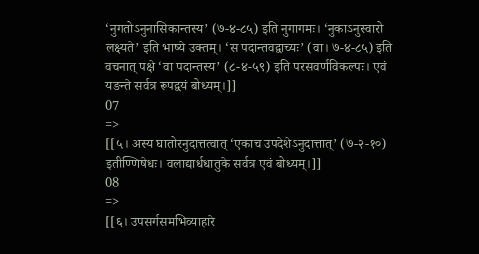‘नुगतोऽनुनासिकान्तस्य’ (७-४-८५) इति नुगागमः। ‘नुकाऽनुस्वारो लक्ष्यते’ इति भाष्ये उक्तम्। ‘स पदान्तवद्वाच्यः’ (वा। ७-४-८५) इति वचनात् पक्षे ‘वा पदान्तस्य’ (८-४-५९) इति परसवर्णविकल्पः। एवं यङन्ते सर्वत्र रूपद्वयं बोध्यम्।]]
07
=>
[[५। अस्य घातोरनुदात्तत्वात् ‘एकाच उपदेशेऽनुदात्तात्’ (७-२-१०) इतीण्णिषेधः। वलाद्यार्धधातुके सर्वत्र एवं बोध्यम्।]]
08
=>
[[६। उपसर्गसमभिव्याहारे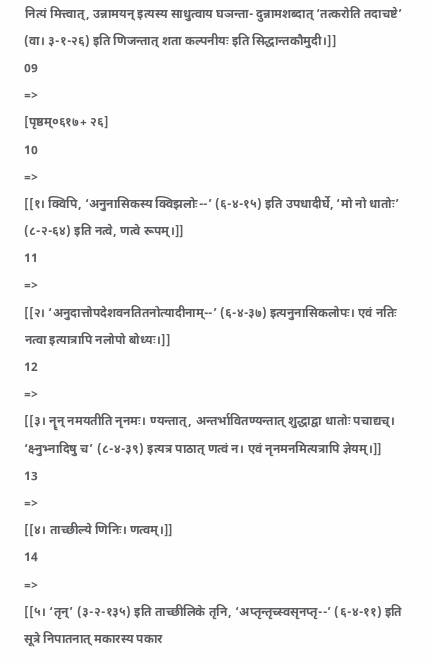नित्यं मित्त्वात्, उन्नामयन् इत्यस्य साधुत्वाय घञन्ता- दुन्नामशब्दात् ‘तत्करोति तदाचष्टे’ (वा। ३-१-२६) इति णिजन्तात् शता कल्पनीयः इति सिद्धान्तकौमुदी।]]
09
=>
[पृष्ठम्०६१७+ २६]
10
=>
[[१। क्विपि, ‘अनुनासिकस्य क्विझलोः--’ (६-४-१५) इति उपधादीर्घे, ‘मो नो धातोः’ (८-२-६४) इति नत्वे, णत्वे रूपम्।]]
11
=>
[[२। ‘अनुदात्तोपदेशवनतितनोत्यादीनाम्--’ (६-४-३७) इत्यनुनासिकलोपः। एवं नतिः नत्वा इत्यात्रापि नलोपो बोध्यः।]]
12
=>
[[३। नॄन् नमयतीति नृनमः। ण्यन्तात्, अन्तर्भावितण्यन्तात् शुद्धाद्वा धातोः पचाद्यच्। ‘क्ष्नुभ्नादिषु च’ (८-४-३९) इत्यत्र पाठात् णत्वं न। एवं नृनमनमित्यत्रापि ज्ञेयम्।]]
13
=>
[[४। ताच्छील्ये णिनिः। णत्वम्।]]
14
=>
[[५। ‘तृन्’ (३-२-१३५) इति ताच्छीलिके तृनि, ‘अप्तृन्तृच्स्वसृनप्तृ--’ (६-४-११) इति सूत्रे निपातनात् मकारस्य पकार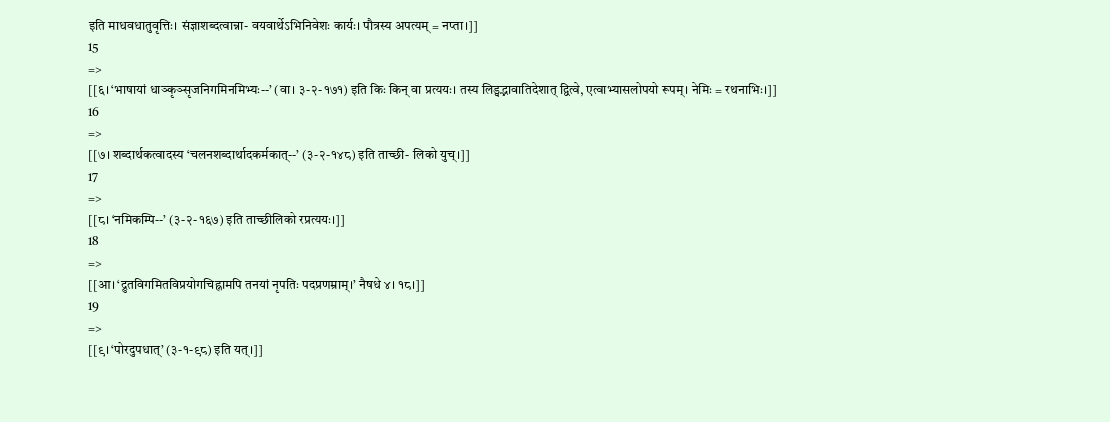इति माधवधातुवृत्तिः। संज्ञाशब्दत्वान्ना- वयवार्थेऽभिनिवेशः कार्यः। पौत्रस्य अपत्यम् = नप्ता।]]
15
=>
[[६। ‘भाषायां धाञ्कृञ्सृजनिगमिनमिभ्यः--’ (वा। ३-२-१७१) इति किः किन् वा प्रत्ययः। तस्य लिड्वद्भावातिदेशात् द्वित्वे, एत्वाभ्यासलोपयो रूपम्। नेमिः = रथनाभिः।]]
16
=>
[[७। शब्दार्थकत्वादस्य ‘चलनशब्दार्थादकर्मकात्--’ (३-२-१४८) इति ताच्छी- लिको युच्।]]
17
=>
[[८। ‘नमिकम्पि--’ (३-२-१६७) इति ताच्छीलिको रप्रत्ययः।]]
18
=>
[[आ। ‘द्रुतविगमितविप्रयोगचिह्नामपि तनयां नृपतिः पदप्रणम्राम्।’ नैषधे ४। १८।]]
19
=>
[[९। ‘पोरदुपधात्’ (३-१-९८) इति यत्।]]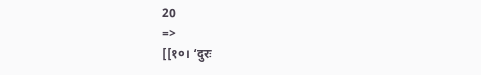20
=>
[[१०। ‘दुरः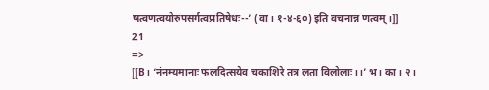षत्वणत्वयोरुपसर्गत्वप्रतिषेधः--’ (वा। १-४-६०) इति वचनान्न णत्वम्।]]
21
=>
[[B। ‘नंनम्यमानाः फलदित्सयेव चकाशिरे तत्र लता विलोलाः।।’ भ। का। २।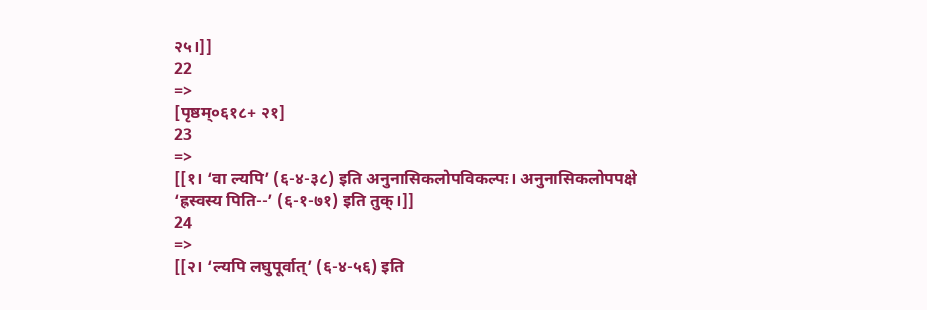२५।]]
22
=>
[पृष्ठम्०६१८+ २१]
23
=>
[[१। ‘वा ल्यपि’ (६-४-३८) इति अनुनासिकलोपविकल्पः। अनुनासिकलोपपक्षे ‘ह्रस्वस्य पिति--’ (६-१-७१) इति तुक्।]]
24
=>
[[२। ‘ल्यपि लघुपूर्वात्’ (६-४-५६) इति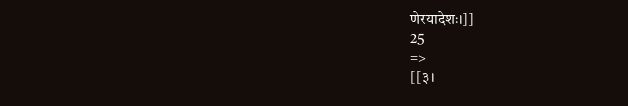णेरयादेशः।]]
25
=>
[[३।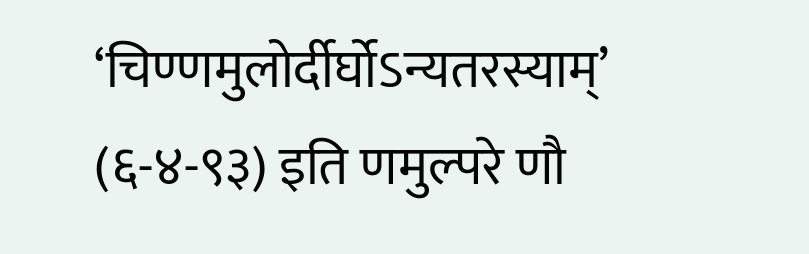‘चिण्णमुलोर्दीर्घोऽन्यतरस्याम्’ (६-४-९३) इति णमुल्परे णौ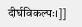दीर्घविकल्पः।]]